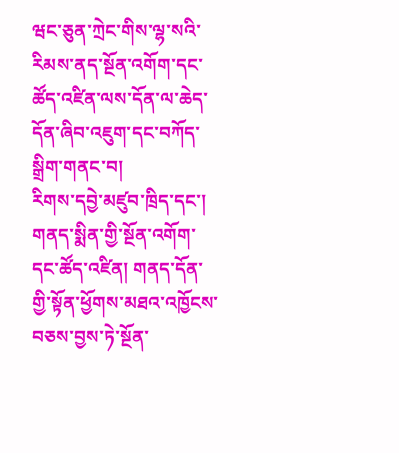ཝང་ཅུན་ཀྲེང་གིས་ལྷ་སའི་རིམས་ནད་སྔོན་འགོག་དང་ཚོད་འཛིན་ལས་དོན་ལ་ཆེད་དོན་ཞིབ་འཇུག་དང་བཀོད་སྒྲིག་གནང་བ།
རིགས་དབྱེ་མཛུབ་ཁྲིད་དང་། གནད་སྨིན་གྱི་སྔོན་འགོག་དང་ཚོད་འཛིན། གནད་དོན་གྱི་སྟོན་ཕྱོགས་མཐའ་འཁྱོངས་བཅས་བྱས་ཏེ་སྔོན་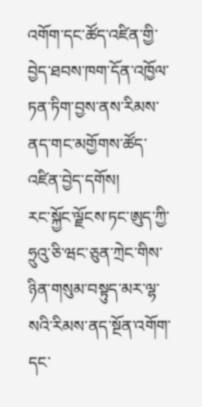འགོག་དང་ཚོད་འཛིན་གྱི་བྱེད་ཐབས་ཁག་དོན་འཁྱོལ་ཏན་ཏིག་བྱས་ནས་རིམས་ནད་གང་མགྱོགས་ཚོད་འཛིན་བྱེད་དགོས།
རང་སྐྱོང་ལྗོངས་ཏང་ཨུད་ཀྱི་ཧྲུའུ་ཅི་ཝང་ཅུན་ཀྲེང་གིས་ཉིན་གསུམ་བསྟུད་མར་ལྷ་སའི་རིམས་ནད་སྔོན་འགོག་དང་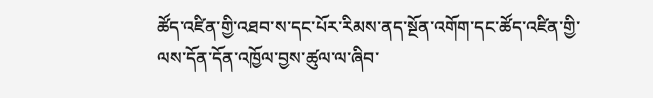ཚོད་འཛིན་གྱི་འཐབ་ས་དང་པོར་རིམས་ནད་སྔོན་འགོག་དང་ཚོད་འཛིན་གྱི་ལས་དོན་དོན་འཁྱོལ་བྱས་ཚུལ་ལ་ཞིབ་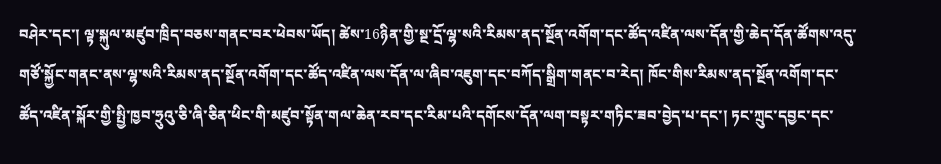བཤེར་དང་། ལྟ་སྐུལ་མཛུབ་ཁྲིད་བཅས་གནང་བར་ཕེབས་ཡོད། ཚེས་16ཉིན་གྱི་སྔ་དྲོ་ལྷ་སའི་རིམས་ནད་སྔོན་འགོག་དང་ཚོད་འཛིན་ལས་དོན་གྱི་ཆེད་དོན་ཚོགས་འདུ་གཙོ་སྐྱོང་གནང་ནས་ལྷ་སའི་རིམས་ནད་སྔོན་འགོག་དང་ཚོད་འཛིན་ལས་དོན་ལ་ཞིབ་འཇུག་དང་བཀོད་སྒྲིག་གནང་བ་རེད། ཁོང་གིས་རིམས་ནད་སྔོན་འགོག་དང་ཚོད་འཛིན་སྐོར་གྱི་སྤྱི་ཁྱབ་ཧྲུའུ་ཅི་ཞི་ཅིན་ཕིང་གི་མཛུབ་སྟོན་གལ་ཆེན་རབ་དང་རིམ་པའི་དགོངས་དོན་ལག་བསྟར་གཏིང་ཟབ་བྱེད་པ་དང་། ཏང་ཀྲུང་དབྱང་དང་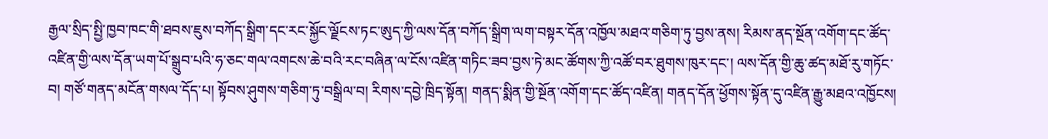རྒྱལ་སྲིད་སྤྱི་ཁྱབ་ཁང་གི་ཐབས་ཇུས་བཀོད་སྒྲིག་དང་རང་སྐྱོང་ལྗོངས་ཏང་ཨུད་ཀྱི་ལས་དོན་བཀོད་སྒྲིག་ལག་བསྟར་དོན་འཁྱོལ་མཐའ་གཅིག་ཏུ་བྱས་ནས། རིམས་ནད་སྔོན་འགོག་དང་ཚོད་འཛིན་གྱི་ལས་དོན་ཡག་པོ་སྒྲུབ་པའི་ཧ་ཅང་གལ་འགངས་ཆེ་བའི་རང་བཞིན་ལ་ངོས་འཛིན་གཏིང་ཟབ་བྱས་ཏེ་མང་ཚོགས་ཀྱི་འཚོ་བར་ཐུགས་ཁུར་དང་། ལས་དོན་གྱི་ཆུ་ཚད་མཐོ་རུ་གཏོང་བ། གཙོ་གནད་མངོན་གསལ་དོད་པ། སྟོབས་ཤུགས་གཅིག་ཏུ་བསྒྲིལ་བ། རིགས་དབྱེ་ཁྲིད་སྟོན། གནད་སྨིན་གྱི་སྔོན་འགོག་དང་ཚོད་འཛིན། གནད་དོན་ཕྱོགས་སྟོན་དུ་འཛིན་རྒྱུ་མཐའ་འཁྱོངས།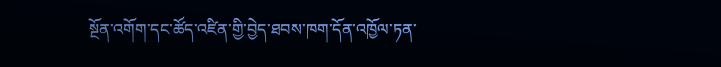སྔོན་འགོག་དང་ཚོད་འཛིན་གྱི་བྱེད་ཐབས་ཁག་དོན་འཁྱོལ་ཏན་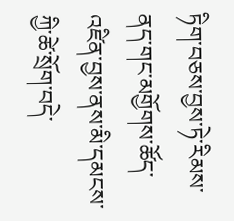ཏིག་བཅས་བྱས་ཏེ་རིམས་ནད་གང་མགྱོགས་ཚོད་འཛིན་བྱས་ནས་མི་དམངས་ཀྱི་ཚེ་སྲོག་བདེ་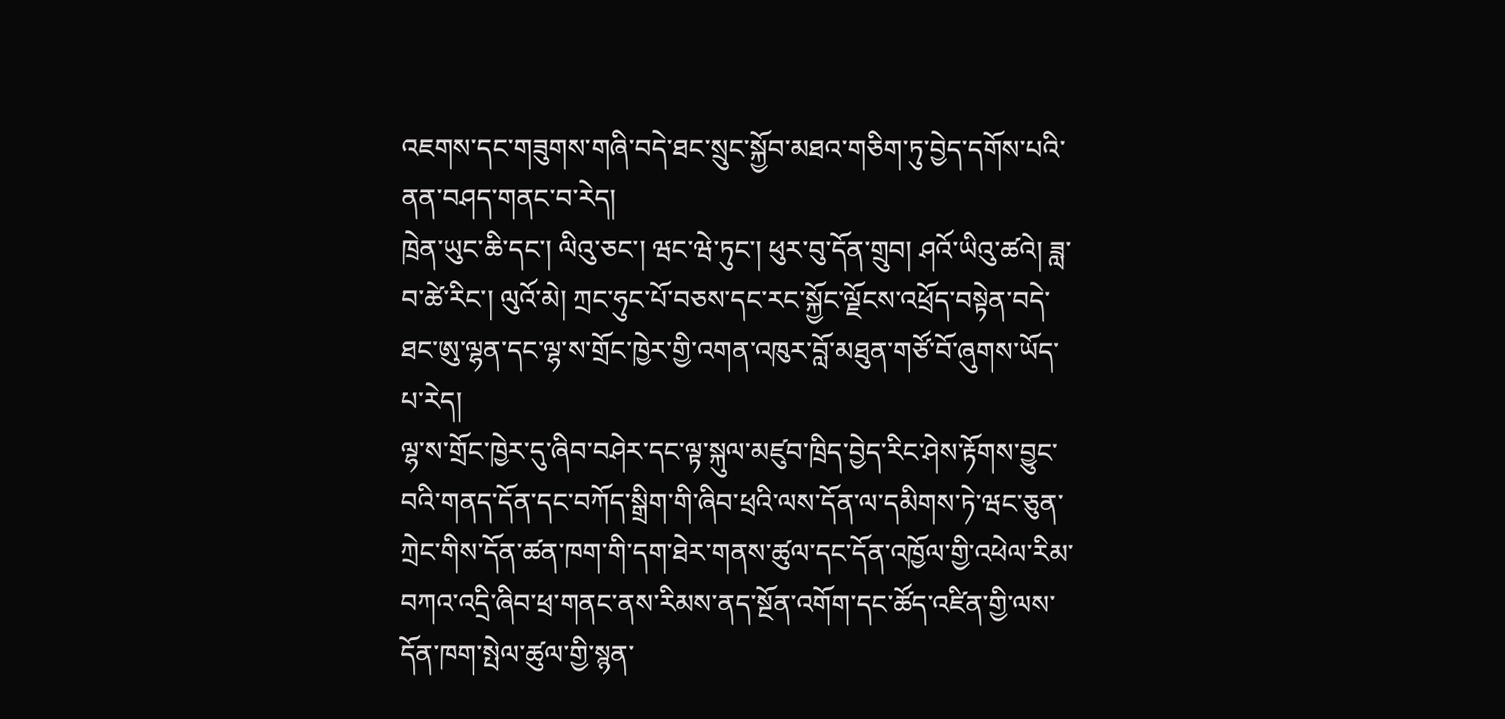འཇགས་དང་གཟུགས་གཞི་བདེ་ཐང་སྲུང་སྐྱོབ་མཐའ་གཅིག་ཏུ་བྱེད་དགོས་པའི་ནན་བཤད་གནང་བ་རེད།
ཁྲེན་ཡུང་ཆི་དང་། ལིའུ་ཅང་། ཝང་ཝེ་ཏུང་། ཕུར་བུ་དོན་གྲུབ། ཤའོ་ཡིའུ་ཚའེ། ཟླ་བ་ཚེ་རིང་། ལུའོ་མེ། ཀྲང་ཧུང་པོ་བཅས་དང་རང་སྐྱོང་ལྗོངས་འཕྲོད་བསྟེན་བདེ་ཐང་ཨུ་ལྷན་དང་ལྷ་ས་གྲོང་ཁྱེར་གྱི་འགན་འཁུར་བློ་མཐུན་གཙོ་བོ་ཞུགས་ཡོད་པ་རེད།
ལྷ་ས་གྲོང་ཁྱེར་དུ་ཞིབ་བཤེར་དང་ལྟ་སྐུལ་མཛུབ་ཁྲིད་བྱེད་རིང་ཤེས་རྟོགས་བྱུང་བའི་གནད་དོན་དང་བཀོད་སྒྲིག་གི་ཞིབ་ཕྲའི་ལས་དོན་ལ་དམིགས་ཏེ་ཝང་ཅུན་ཀྲེང་གིས་དོན་ཚན་ཁག་གི་དག་ཐེར་གནས་ཚུལ་དང་དོན་འཁྱོལ་གྱི་འཕེལ་རིམ་བཀའ་འདྲི་ཞིབ་ཕྲ་གནང་ནས་རིམས་ནད་སྔོན་འགོག་དང་ཚོད་འཛིན་གྱི་ལས་དོན་ཁག་སྤེལ་ཚུལ་གྱི་སྙན་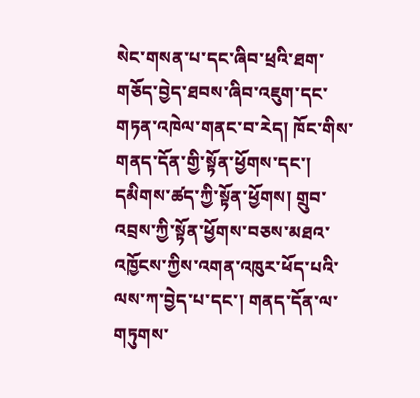སེང་གསན་པ་དང་ཞིབ་ཕྲའི་ཐག་གཅོད་བྱེད་ཐབས་ཞིབ་འཇུག་དང་གཏན་འཁེལ་གནང་བ་རེད། ཁོང་གིས་གནད་དོན་གྱི་སྟོན་ཕྱོགས་དང་། དམིགས་ཚད་ཀྱི་སྟོན་ཕྱོགས། གྲུབ་འབྲས་ཀྱི་སྟོན་ཕྱོགས་བཅས་མཐའ་འཁྱོངས་ཀྱིས་འགན་འཁུར་ཕོད་པའི་ལས་ཀ་བྱེད་པ་དང་། གནད་དོན་ལ་གཏུགས་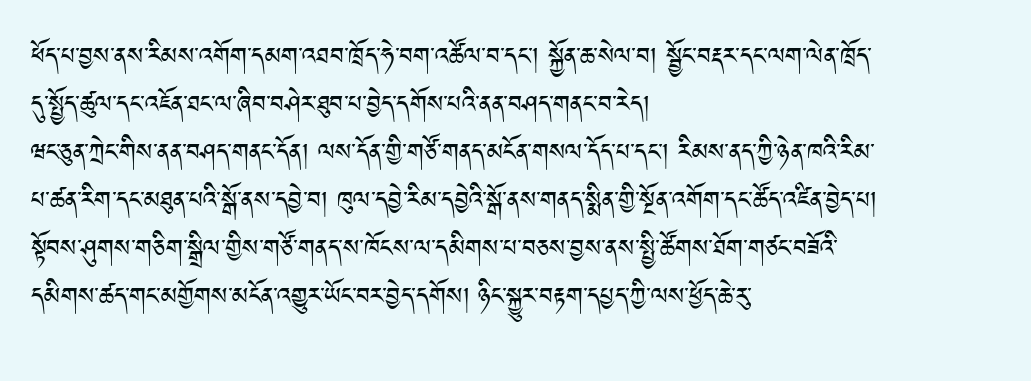ཕོད་པ་བྱས་ནས་རིམས་འགོག་དམག་འཐབ་ཁྲོད་ཧེ་བག་འཚོལ་བ་དང་། སྐྱོན་ཆ་སེལ་བ། སྦྱོང་བརྡར་དང་ལག་ལེན་ཁྲོད་དུ་སྤྱོད་ཚུལ་དང་འཇོན་ཐང་ལ་ཞིབ་བཤེར་ཐུབ་པ་བྱེད་དགོས་པའི་ནན་བཤད་གནང་བ་རེད།
ཝང་ཅུན་ཀྲེང་གིས་ནན་བཤད་གནང་དོན། ལས་དོན་གྱི་གཙོ་གནད་མངོན་གསལ་དོད་པ་དང་། རིམས་ནད་ཀྱི་ཉེན་ཁའི་རིམ་པ་ཚན་རིག་དང་མཐུན་པའི་སྒོ་ནས་དབྱེ་བ། ཁུལ་དབྱེ་རིམ་དབྱེའི་སྒོ་ནས་གནད་སྨིན་གྱི་སྔོན་འགོག་དང་ཚོད་འཛིན་བྱེད་པ། སྟོབས་ཤུགས་གཅིག་སྒྲིལ་གྱིས་གཙོ་གནད་ས་ཁོངས་ལ་དམིགས་པ་བཅས་བྱས་ནས་སྤྱི་ཚོགས་ཐོག་གཙང་བཟོའི་དམིགས་ཚད་གང་མགྱོགས་མངོན་འགྱུར་ཡོང་བར་བྱེད་དགོས། ཉིང་སྐྱུར་བརྟག་དཔྱད་ཀྱི་ལས་ཕྱོད་ཆེ་རུ་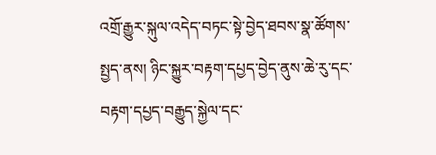འགྲོ་རྒྱུར་སྐུལ་འདེད་བཏང་སྟེ་བྱེད་ཐབས་སྣ་ཚོགས་སྤྱད་ནས། ཉིང་སྐྱུར་བརྟག་དཔྱད་བྱེད་ནུས་ཆེ་རུ་དང་བརྟག་དཔྱད་བརྒྱུད་སྐྱེལ་དང་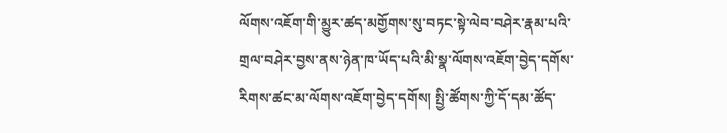ལོགས་འཇོག་གི་མྱུར་ཚད་མགྱོགས་སུ་བཏང་སྟེ་ལེབ་བཤེར་རྣམ་པའི་གྲལ་བཤེར་བྱས་ནས་ཉེན་ཁ་ཡོད་པའི་མི་སྣ་ལོགས་འཇོག་བྱེད་དགོས་རིགས་ཚང་མ་ལོགས་འཇོག་བྱེད་དགོས། སྤྱི་ཚོགས་ཀྱི་དོ་དམ་ཚོད་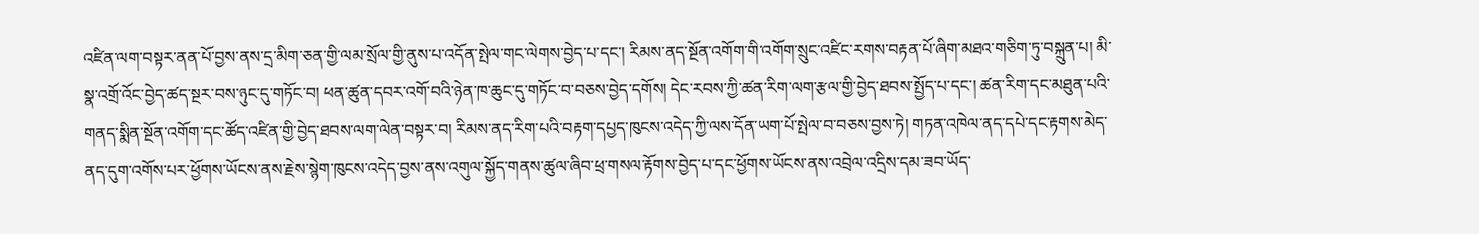འཛིན་ལག་བསྟར་ནན་པོ་བྱས་ནས་དྲ་མིག་ཅན་གྱི་ལམ་སྲོལ་གྱི་ནུས་པ་འདོན་སྤེལ་གང་ལེགས་བྱེད་པ་དང་། རིམས་ནད་སྔོན་འགོག་གི་འགོག་སྲུང་འཛིང་རགས་བརྟན་པོ་ཞིག་མཐའ་གཅིག་ཏུ་བསྐྲུན་པ། མི་སྣ་འགྲོ་འོང་བྱེད་ཚད་སྔར་བས་ཉུང་དུ་གཏོང་བ། ཕན་ཚུན་དབར་འགོ་བའི་ཉེན་ཁ་ཆུང་དུ་གཏོང་བ་བཅས་བྱེད་དགོས། དེང་རབས་ཀྱི་ཚན་རིག་ལག་རྩལ་གྱི་བྱེད་ཐབས་སྤྱོད་པ་དང་། ཚན་རིག་དང་མཐུན་པའི་གནད་སྨིན་སྔོན་འགོག་དང་ཚོད་འཛིན་གྱི་བྱེད་ཐབས་ལག་ལེན་བསྟར་བ། རིམས་ནད་རིག་པའི་བརྟག་དཔྱད་ཁུངས་འདེད་ཀྱི་ལས་དོན་ཡག་པོ་སྤེལ་བ་བཅས་བྱས་ཏེ། གཏན་འཁེལ་ནད་དཔེ་དང་རྟགས་མེད་ནད་དུག་འགོས་པར་ཕྱོགས་ཡོངས་ནས་རྗེས་སྙེག་ཁུངས་འདེད་བྱས་ནས་འགུལ་སྐྱོད་གནས་ཚུལ་ཞིབ་ཕྲ་གསལ་རྟོགས་བྱེད་པ་དང་ཕྱོགས་ཡོངས་ནས་འབྲེལ་འདྲིས་དམ་ཟབ་ཡོད་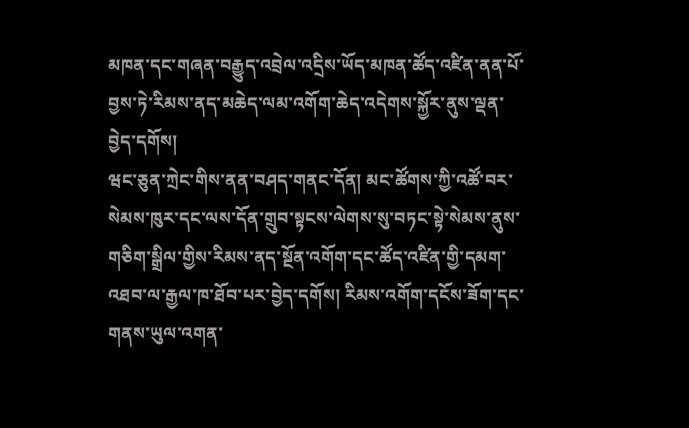མཁན་དང་གཞན་བརྒྱུད་འབྲེལ་འདྲིས་ཡོད་མཁན་ཚོད་འཛིན་ནན་པོ་བྱས་ཏེ་རིམས་ནད་མཆེད་ལམ་འགོག་ཆེད་འདེགས་སྐྱོར་ནུས་ལྡན་བྱེད་དགོས།
ཝང་ཅུན་ཀྲེང་གིས་ནན་བཤད་གནང་དོན། མང་ཚོགས་ཀྱི་འཚོ་བར་སེམས་ཁུར་དང་ལས་དོན་གྲུབ་སྟངས་ལེགས་སུ་བཏང་སྟེ་སེམས་ནུས་གཅིག་སྒྲིལ་གྱིས་རིམས་ནད་སྔོན་འགོག་དང་ཚོད་འཛིན་གྱི་དམག་འཐབ་ལ་རྒྱལ་ཁ་ཐོབ་པར་བྱེད་དགོས། རིམས་འགོག་དངོས་ཟོག་དང་གནས་ཡུལ་འགན་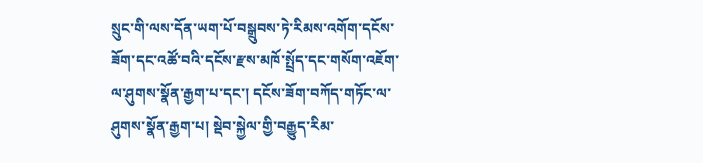སྲུང་གི་ལས་དོན་ཡག་པོ་བསྒྲུབས་ཏེ་རིམས་འགོག་དངོས་ཟོག་དང་འཚོ་བའི་དངོས་རྫས་མཁོ་སྤྲོད་དང་གསོག་འཇོག་ལ་ཤུགས་སྣོན་རྒྱག་པ་དང་། དངོས་ཟོག་བཀོད་གཏོང་ལ་ཤུགས་སྣོན་རྒྱག་པ། སྡེབ་སྐྱེལ་གྱི་བརྒྱུད་རིམ་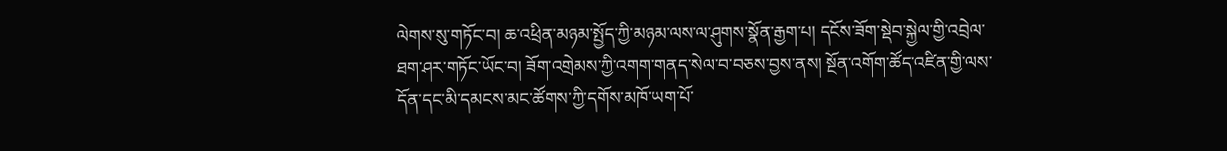ལེགས་སུ་གཏོང་བ། ཆ་འཕྲིན་མཉམ་སྤྱོད་ཀྱི་མཉམ་ལས་ལ་ཤུགས་སྣོན་རྒྱག་པ། དངོས་ཟོག་སྡེབ་སྐྱེལ་གྱི་འབྲེལ་ཐག་ཤར་གཏོང་ཡོང་བ། ཟོག་འགྲེམས་ཀྱི་འགག་གནད་སེལ་བ་བཅས་བྱས་ནས། སྔོན་འགོག་ཚོད་འཛིན་གྱི་ལས་དོན་དང་མི་དམངས་མང་ཚོགས་ཀྱི་དགོས་མཁོ་ཡག་པོ་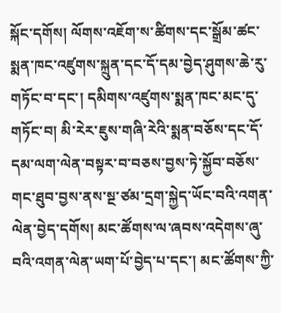སྐོང་དགོས། ལོགས་འཇོག་ས་ཚིགས་དང་སྒྲོམ་ཚང་སྨན་ཁང་འཛུགས་སྐྲུན་དང་དོ་དམ་བྱེད་ཤུགས་ཆེ་རུ་གཏོང་བ་དང་། དམིགས་འཛུགས་སྨན་ཁང་མང་དུ་གཏོང་བ། མི་རེར་ཇུས་གཞི་རེའི་སྨན་བཅོས་དང་དོ་དམ་ལག་ལེན་བསྟར་བ་བཅས་བྱས་ཏེ་སྐྱོབ་བཅོས་གང་ཐུབ་བྱས་ནས་སྔ་ཙམ་དྲག་སྐྱེད་ཡོང་བའི་འགན་ལེན་བྱེད་དགོས། མང་ཚོགས་ལ་ཞབས་འདེགས་ཞུ་བའི་འགན་ལེན་ཡག་པོ་བྱེད་པ་དང་། མང་ཚོགས་ཀྱི་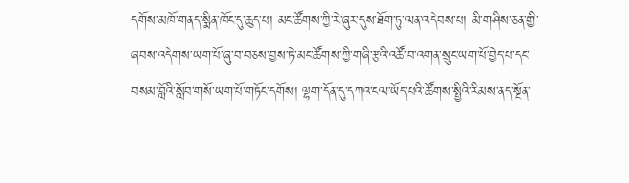དགོས་མཁོ་གནད་སྨིན་ཁོང་དུ་ཆུད་པ། མང་ཚོགས་ཀྱི་རེ་ཞུར་དུས་ཐོག་ཏུ་ལན་འདེབས་པ། མི་གཤིས་ཅན་གྱི་ཞབས་འདེགས་ཡག་པོ་ཞུ་བ་བཅས་བྱས་ཏེ་མང་ཚོགས་ཀྱི་གཞི་རྩའི་འཚོ་བ་འགན་སྲུང་ཡག་པོ་བྱེད་པ་དང་བསམ་བློའི་སློབ་གསོ་ཡག་པོ་གཏོང་དགོས། ལྷག་དོན་དུ་དཀའ་ངལ་ཡོད་པའི་ཚོགས་སྤྱིའི་རིམས་ནད་སྔོན་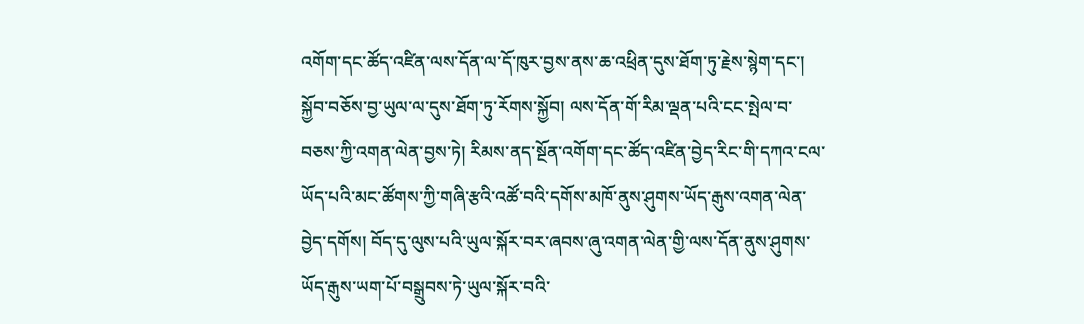འགོག་དང་ཚོད་འཛིན་ལས་དོན་ལ་དོ་ཁུར་བྱས་ནས་ཆ་འཕྲིན་དུས་ཐོག་ཏུ་རྗེས་སྙེག་དང་། སྐྱོབ་བཅོས་བྱ་ཡུལ་ལ་དུས་ཐོག་ཏུ་རོགས་སྐྱོབ། ལས་དོན་གོ་རིམ་ལྡན་པའི་ངང་སྤེལ་བ་བཅས་ཀྱི་འགན་ལེན་བྱས་ཏེ། རིམས་ནད་སྔོན་འགོག་དང་ཚོད་འཛིན་བྱེད་རིང་གི་དཀའ་ངལ་ཡོད་པའི་མང་ཚོགས་ཀྱི་གཞི་རྩའི་འཚོ་བའི་དགོས་མཁོ་ནུས་ཤུགས་ཡོད་རྒུས་འགན་ལེན་བྱེད་དགོས། བོད་དུ་ལུས་པའི་ཡུལ་སྐོར་བར་ཞབས་ཞུ་འགན་ལེན་གྱི་ལས་དོན་ནུས་ཤུགས་ཡོད་རྒུས་ཡག་པོ་བསྒྲུབས་ཏེ་ཡུལ་སྐོར་བའི་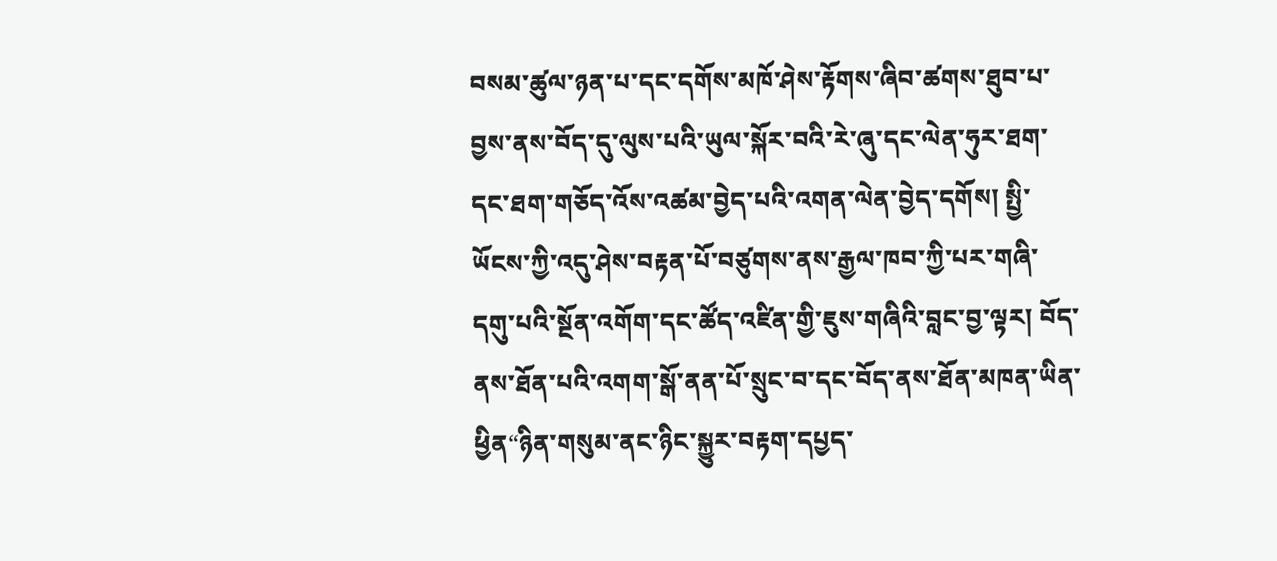བསམ་ཚུལ་ཉན་པ་དང་དགོས་མཁོ་ཤེས་རྟོགས་ཞིབ་ཚགས་ཐུབ་པ་བྱས་ནས་བོད་དུ་ལུས་པའི་ཡུལ་སྐོར་བའི་རེ་ཞུ་དང་ལེན་ཧུར་ཐག་དང་ཐག་གཅོད་འོས་འཚམ་བྱེད་པའི་འགན་ལེན་བྱེད་དགོས། སྤྱི་ཡོངས་ཀྱི་འདུ་ཤེས་བརྟན་པོ་བཙུགས་ནས་རྒྱལ་ཁབ་ཀྱི་པར་གཞི་དགུ་པའི་སྔོན་འགོག་དང་ཚོད་འཛིན་གྱི་ཇུས་གཞིའི་བླང་བྱ་ལྟར། བོད་ནས་ཐོན་པའི་འགག་སྒོ་ནན་པོ་སྲུང་བ་དང་བོད་ནས་ཐོན་མཁན་ཡིན་ཕྱིན“ཉིན་གསུམ་ནང་ཉིང་སྐྱུར་བརྟག་དཔྱད་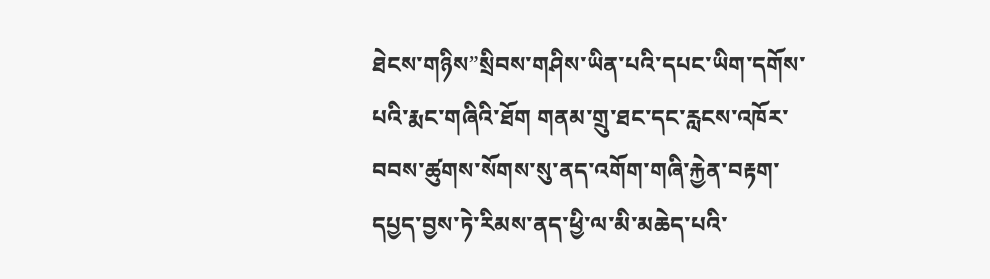ཐེངས་གཉིས”སྲིབས་གཤིས་ཡིན་པའི་དཔང་ཡིག་དགོས་པའི་རྨང་གཞིའི་ཐོག གནམ་གྲུ་ཐང་དང་རླངས་འཁོར་བབས་ཚུགས་སོགས་སུ་ནད་འགོག་གཞི་རྐྱེན་བརྟག་དཔྱད་བྱས་ཏེ་རིམས་ནད་ཕྱི་ལ་མི་མཆེད་པའི་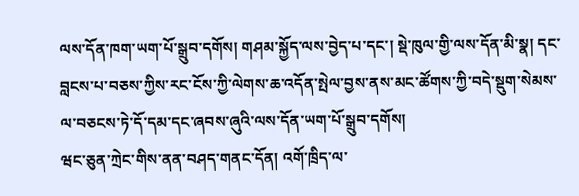ལས་དོན་ཁག་ཡག་པོ་སྒྲུབ་དགོས། གཤམ་སྐྱོད་ལས་བྱེད་པ་དང་། སྡེ་ཁུལ་གྱི་ལས་དོན་མི་སྣ། དང་བླངས་པ་བཅས་ཀྱིས་རང་ངོས་ཀྱི་ལེགས་ཆ་འདོན་སྤེལ་བྱས་ནས་མང་ཚོགས་ཀྱི་བདེ་སྡུག་སེམས་ལ་བཅངས་ཏེ་དོ་དམ་དང་ཞབས་ཞུའི་ལས་དོན་ཡག་པོ་སྒྲུབ་དགོས།
ཝང་ཅུན་ཀྲེང་གིས་ནན་བཤད་གནང་དོན། འགོ་ཁྲིད་ལ་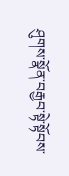ཤུགས་སྣོན་བརྒྱབ་སྟེ་སྟོབས་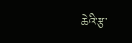ཆེའི་རྩ་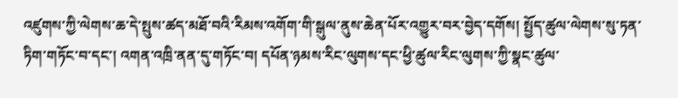འཛུགས་ཀྱི་ལེགས་ཆ་དེ་སྤུས་ཚད་མཐོ་བའི་རིམས་འགོག་གི་སྒུལ་ནུས་ཆེན་པོར་འགྱུར་བར་བྱེད་དགོས། སྤྱོད་ཚུལ་ལེགས་སུ་ཏན་ཏིག་གཏོང་བ་དང་། འགན་འཁྲི་ནན་དུ་གཏོང་བ། དཔོན་ཉམས་རིང་ལུགས་དང་ཕྱི་ཚུལ་རིང་ལུགས་ཀྱི་སྣང་ཚུལ་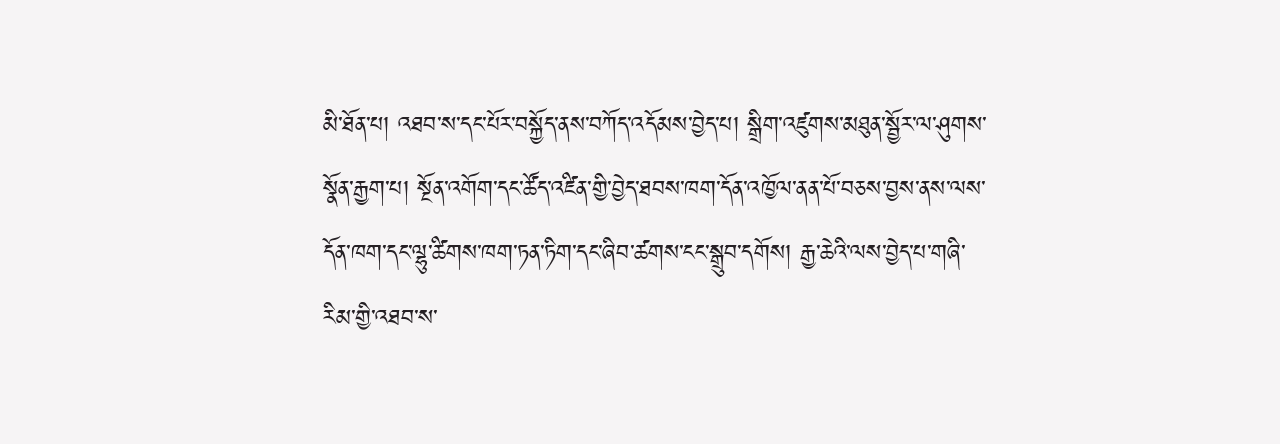མི་ཐོན་པ། འཐབ་ས་དང་པོར་བསྐྱོད་ནས་བཀོད་འདོམས་བྱེད་པ། སྒྲིག་འཛུགས་མཐུན་སྦྱོར་ལ་ཤུགས་སྣོན་རྒྱག་པ། སྔོན་འགོག་དང་ཚོད་འཛིན་གྱི་བྱེད་ཐབས་ཁག་དོན་འཁྱོལ་ནན་པོ་བཅས་བྱས་ནས་ལས་དོན་ཁག་དང་ལྷུ་ཚིགས་ཁག་ཏན་ཏིག་དང་ཞིབ་ཚགས་ངང་སྒྲུབ་དགོས། རྒྱ་ཆེའི་ལས་བྱེད་པ་གཞི་རིམ་གྱི་འཐབ་ས་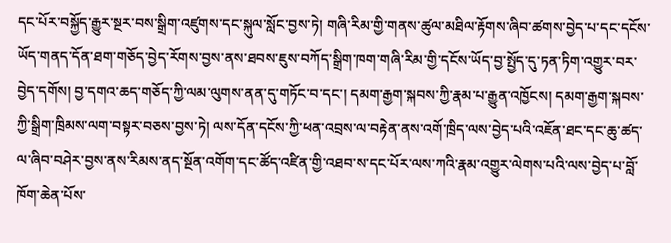དང་པོར་བསྐྱོད་རྒྱུར་སྔར་བས་སྒྲིག་འཛུགས་དང་སྐུལ་སློང་བྱས་ཏེ། གཞི་རིམ་གྱི་གནས་ཚུལ་མཐིལ་རྟོགས་ཞིབ་ཚགས་བྱེད་པ་དང་དངོས་ཡོད་གནད་དོན་ཐག་གཅོད་བྱེད་རོགས་བྱས་ནས་ཐབས་ཇུས་བཀོད་སྒྲིག་ཁག་གཞི་རིམ་གྱི་དངོས་ཡོད་བྱ་སྤྱོད་དུ་ཏན་ཏིག་འགྱུར་བར་བྱེད་དགོས། བྱ་དགའ་ཆད་གཅོད་ཀྱི་ལམ་ལུགས་ནན་དུ་གཏོང་བ་དང་། དམག་རྒྱག་སྐབས་ཀྱི་རྣམ་པ་རྒྱུན་འཁྱོངས། དམག་རྒྱག་སྐབས་ཀྱི་སྒྲིག་ཁྲིམས་ལག་བསྟར་བཅས་བྱས་ཏེ། ལས་དོན་དངོས་ཀྱི་ཕན་འབྲས་ལ་བརྟེན་ནས་འགོ་ཁྲིད་ལས་བྱེད་པའི་འཇོན་ཐང་དང་ཆུ་ཚད་ལ་ཞིབ་བཤེར་བྱས་ནས་རིམས་ནད་སྔོན་འགོག་དང་ཚོད་འཛིན་གྱི་འཐབ་ས་དང་པོར་ལས་ཀའི་རྣམ་འགྱུར་ལེགས་པའི་ལས་བྱེད་པ་བློ་ཁོག་ཆེན་པོས་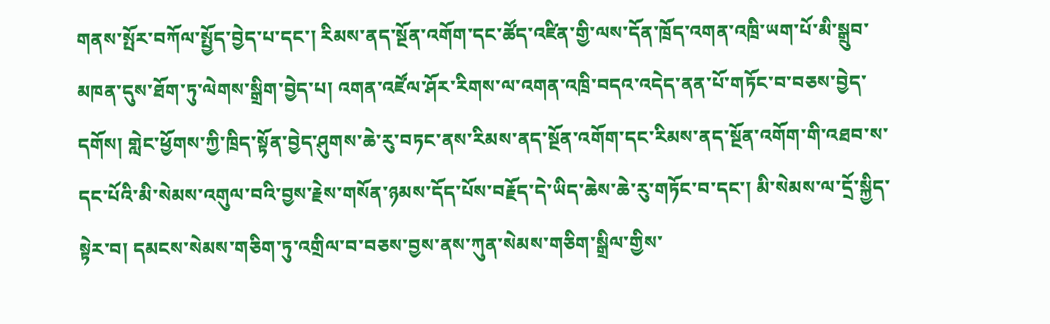གནས་སྤོར་བཀོལ་སྤྱོད་བྱེད་པ་དང་། རིམས་ནད་སྔོན་འགོག་དང་ཚོད་འཛིན་གྱི་ལས་དོན་ཁྲོད་འགན་འཁྲི་ཡག་པོ་མི་སྒྲུབ་མཁན་དུས་ཐོག་ཏུ་ལེགས་སྒྲིག་བྱེད་པ། འགན་འཛོལ་ཤོར་རིགས་ལ་འགན་འཁྲི་བདའ་འདེད་ནན་པོ་གཏོང་བ་བཅས་བྱེད་དགོས། གླེང་ཕྱོགས་ཀྱི་ཁྲིད་སྟོན་བྱེད་ཤུགས་ཆེ་རུ་བཏང་ནས་རིམས་ནད་སྔོན་འགོག་དང་རིམས་ནད་སྔོན་འགོག་གི་འཐབ་ས་དང་པོའི་མི་སེམས་འགུལ་བའི་བྱས་རྗེས་གསོན་ཉམས་དོད་པོས་བརྗོད་དེ་ཡིད་ཆེས་ཆེ་རུ་གཏོང་བ་དང་། མི་སེམས་ལ་དྲོ་སྐྱིད་སྟེར་བ། དམངས་སེམས་གཅིག་ཏུ་འགྲིལ་བ་བཅས་བྱས་ནས་ཀུན་སེམས་གཅིག་སྒྲིལ་གྱིས་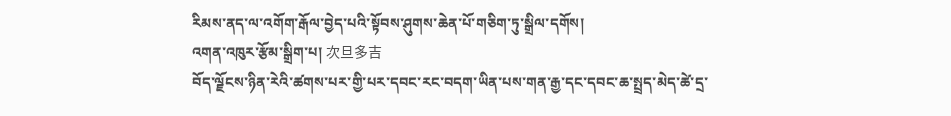རིམས་ནད་ལ་འགོག་རྒོལ་བྱེད་པའི་སྟོབས་ཤུགས་ཆེན་པོ་གཅིག་ཏུ་སྒྲིལ་དགོས།
འགན་འཁུར་རྩོམ་སྒྲིག་པ། 次旦多吉
བོད་ལྗོངས་ཉིན་རེའི་ཚགས་པར་གྱི་པར་དབང་རང་བདག་ཡིན་པས་གན་རྒྱ་དང་དབང་ཆ་སྤྲད་མེད་ཚེ་དྲ་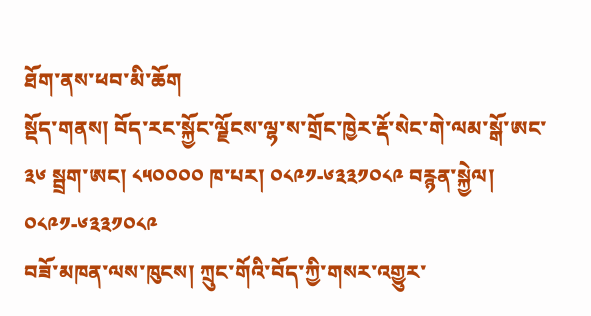ཐོག་ནས་ཕབ་མི་ཆོག
སྡོད་གནས། བོད་རང་སྐྱོང་ལྗོངས་ལྷ་ས་གྲོང་ཁྱེར་རྡོ་སེང་གེ་ལམ་སྒོ་ཨང་༣༦ སྦྲག་ཨང། ༨༥༠༠༠༠ ཁ་པར། ༠༨༩༡-༦༣༣༡༠༨༩ བརྙན་སྐྱེལ། ༠༨༩༡-༦༣༣༡༠༨༩
བཟོ་མཁན་ལས་ཁུངས། ཀྲུང་གོའི་བོད་ཀྱི་གསར་འགྱུར་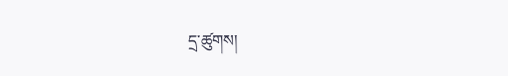དྲ་ཚུགས།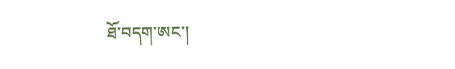ཐོ་བདག་ཨང་།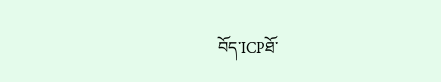བོད་ICPཐོ་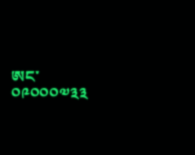ཨང་༠༩༠༠༠༧༣༣